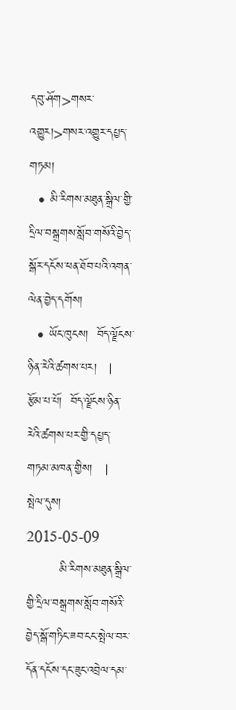དབུ་ཤོག>གསར་འགྱུར།>གསར་འགྱུར་དཔྱད་གཏམ།
  • མི་རིགས་མཐུན་སྒྲིལ་གྱི་དྲིལ་བསྒྲགས་སློབ་གསོའི་བྱེད་སྒོར་དངོས་ཕན་ཐོབ་པའི་འགན་ལེན་བྱེད་དགོས།
  • ཡོང་ཁུངས།  བོད་ལྗོངས་ཉིན་རེའི་ཚགས་པར།   |     རྩོམ་པ་པོ།  བོད་ལྗོངས་ཉིན་རེའི་ཚགས་པར་གྱི་དཔྱད་གཏམ་མཁན་གྱིས།   |     སྤེལ་དུས།  2015-05-09
        མི་རིགས་མཐུན་སྒྲིལ་གྱི་དྲིལ་བསྒྲགས་སློབ་གསོའི་བྱེད་སྒོ་གཏིང་ཟབ་ངང་སྤེལ་བར་དོན་དངོས་དང་ཟུང་འབྲེལ་དམ་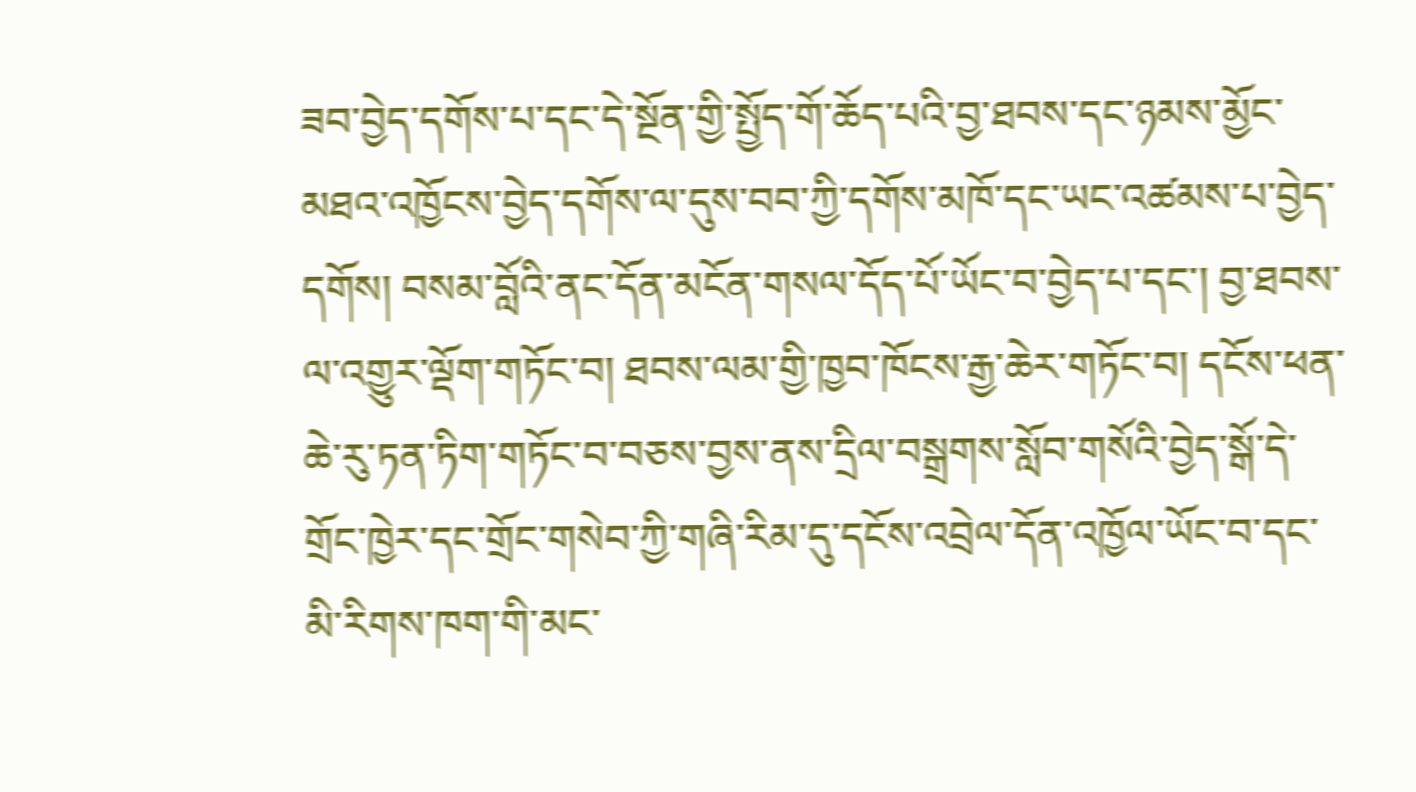ཟབ་བྱེད་དགོས་པ་དང་དེ་སྔོན་གྱི་སྤྱོད་གོ་ཆོད་པའི་བྱ་ཐབས་དང་ཉམས་མྱོང་མཐའ་འཁྱོངས་བྱེད་དགོས་ལ་དུས་བབ་ཀྱི་དགོས་མཁོ་དང་ཡང་འཚམས་པ་བྱེད་དགོས། བསམ་བློའི་ནང་དོན་མངོན་གསལ་དོད་པོ་ཡོང་བ་བྱེད་པ་དང་། བྱ་ཐབས་ལ་འགྱུར་ལྡོག་གཏོང་བ། ཐབས་ལམ་གྱི་ཁྱབ་ཁོངས་རྒྱ་ཆེར་གཏོང་བ། དངོས་ཕན་ཆེ་རུ་ཏན་ཏིག་གཏོང་བ་བཅས་བྱས་ནས་དྲིལ་བསྒྲགས་སློབ་གསོའི་བྱེད་སྒོ་དེ་གྲོང་ཁྱེར་དང་གྲོང་གསེབ་ཀྱི་གཞི་རིམ་དུ་དངོས་འབྲེལ་དོན་འཁྱོལ་ཡོང་བ་དང་མི་རིགས་ཁག་གི་མང་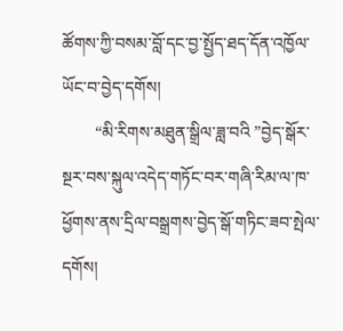ཚོགས་ཀྱི་བསམ་བློ་དང་བྱ་སྤྱོད་ཐད་དོན་འཁྱོལ་ཡོང་བ་བྱེད་དགོས།
        “མི་རིགས་མཐུན་སྒྲིལ་ཟླ་བའི ”བྱེད་སྒོར་སྔར་བས་སྐུལ་འདེད་གཏོང་བར་གཞི་རིམ་ལ་ཁ་ཕྱོགས་ནས་དྲིལ་བསྒྲགས་བྱེད་སྒོ་གཏིང་ཟབ་སྤེལ་དགོས།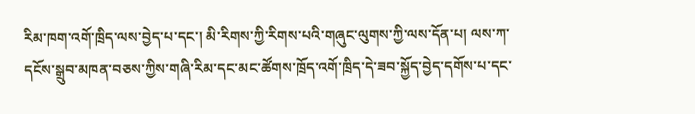རིམ་ཁག་འགོ་ཁྲིད་ལས་བྱེད་པ་དང་། མི་རིགས་ཀྱི་རིགས་པའི་གཞུང་ལུགས་ཀྱི་ལས་དོན་པ། ལས་ཀ་དངོས་སྒྲུབ་མཁན་བཅས་ཀྱིས་གཞི་རིམ་དང་མང་ཚོགས་ཁྲོད་འགོ་ཁྲིད་དེ་ཟབ་སྐྱོད་བྱེད་དགོས་པ་དང་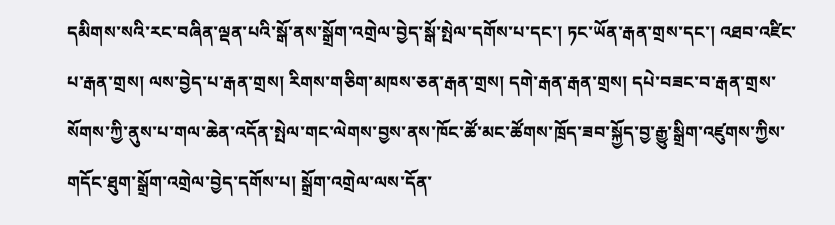དམིགས་སའི་རང་བཞིན་ལྡན་པའི་སྒོ་ནས་སྒྲོག་འགྲེལ་བྱེད་སྒོ་སྤེལ་དགོས་པ་དང་། ཏང་ཡོན་རྒན་གྲས་དང་། འཐབ་འཛིང་པ་རྒན་གྲས། ལས་བྱེད་པ་རྒན་གྲས། རིགས་གཅིག་མཁས་ཅན་རྒན་གྲས། དགེ་རྒན་རྒན་གྲས། དཔེ་བཟང་བ་རྒན་གྲས་སོགས་ཀྱི་ནུས་པ་གལ་ཆེན་འདོན་སྤེལ་གང་ལེགས་བྱས་ནས་ཁོང་ཚོ་མང་ཚོགས་ཁྲོད་ཟབ་སྐྱོད་བྱ་རྒྱུ་སྒྲིག་འཛུགས་ཀྱིས་གདོང་ཐུག་སྒྲོག་འགྲེལ་བྱེད་དགོས་པ། སྒྲོག་འགྲེལ་ལས་དོན་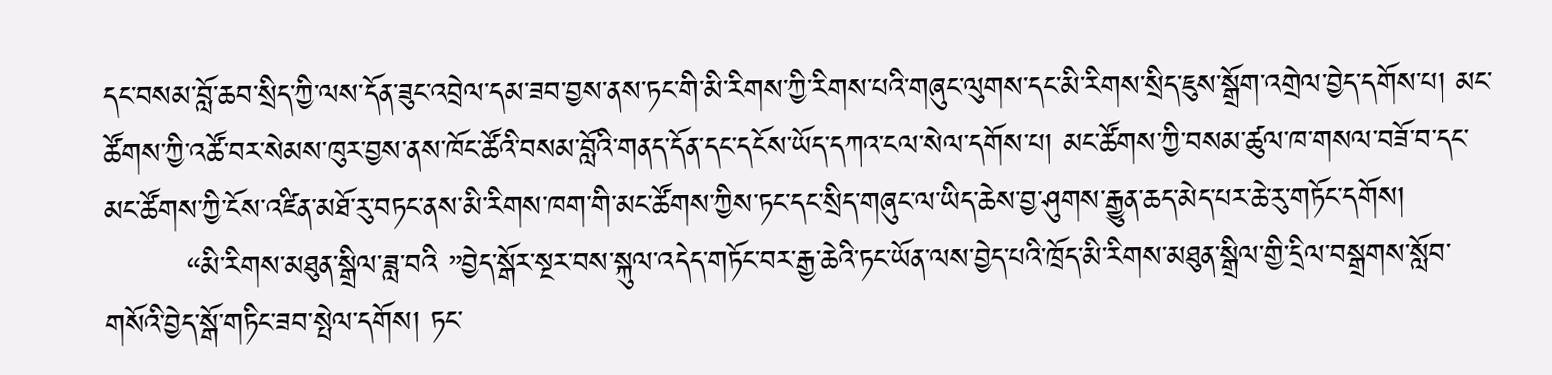དང་བསམ་བློ་ཆབ་སྲིད་ཀྱི་ལས་དོན་ཟུང་འབྲེལ་དམ་ཟབ་བྱས་ནས་ཏང་གི་མི་རིགས་ཀྱི་རིགས་པའི་གཞུང་ལུགས་དང་མི་རིགས་སྲིད་ཇུས་སྒྲོག་འགྲེལ་བྱེད་དགོས་པ། མང་ཚོགས་ཀྱི་འཚོ་བར་སེམས་ཁུར་བྱས་ནས་ཁོང་ཚོའི་བསམ་བློའི་གནད་དོན་དང་དངོས་ཡོད་དཀའ་ངལ་སེལ་དགོས་པ། མང་ཚོགས་ཀྱི་བསམ་ཚུལ་ཁ་གསལ་བཟོ་བ་དང་མང་ཚོགས་ཀྱི་ངོས་འཛིན་མཐོ་རུ་བཏང་ནས་མི་རིགས་ཁག་གི་མང་ཚོགས་ཀྱིས་ཏང་དང་སྲིད་གཞུང་ལ་ཡིད་ཆེས་བྱ་ཤུགས་རྒྱུན་ཆད་མེད་པར་ཆེ་རུ་གཏོང་དགོས།
        “མི་རིགས་མཐུན་སྒྲིལ་ཟླ་བའི ”བྱེད་སྒོར་སྔར་བས་སྐུལ་འདེད་གཏོང་བར་རྒྱ་ཆེའི་ཏང་ཡོན་ལས་བྱེད་པའི་ཁྲོད་མི་རིགས་མཐུན་སྒྲིལ་གྱི་དྲིལ་བསྒྲགས་སློབ་གསོའི་བྱེད་སྒོ་གཏིང་ཟབ་སྤེལ་དགོས། ཏང་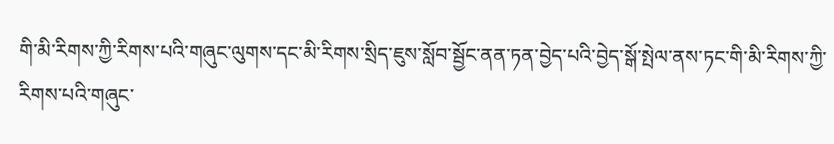གི་མི་རིགས་ཀྱི་རིགས་པའི་གཞུང་ལུགས་དང་མི་རིགས་སྲིད་ཇུས་སློབ་སྦྱོང་ནན་ཏན་བྱེད་པའི་བྱེད་སྒོ་སྤེལ་ནས་ཏང་གི་མི་རིགས་ཀྱི་རིགས་པའི་གཞུང་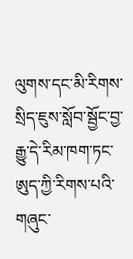ལུགས་དང་མི་རིགས་སྲིད་ཇུས་སློབ་སྦྱོང་བྱ་རྒྱུ་དེ་རིམ་ཁག་ཏང་ཨུད་ཀྱི་རིགས་པའི་གཞུང་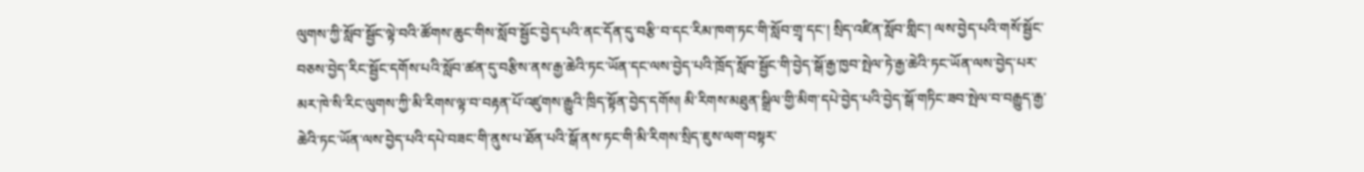ལུགས་ཀྱི་སློབ་སྦྱོང་ལྟེ་བའི་ཚོགས་ཆུང་གིས་སློབ་སྦྱོང་བྱེད་པའི་ནང་དོན་དུ་བརྩི་བ་དང་རིམ་ཁག་ཏང་གི་སློབ་གྲྭ་དང་། སྲིད་འཛིན་སློབ་གླིང་། ལས་བྱེད་པའི་གསོ་སྦྱོང་བཅས་བྱེད་རིང་སྦྱོང་དགོས་པའི་སློབ་ཚན་དུ་བརྩིས་ནས་རྒྱ་ཆེའི་ཏང་ཡོན་དང་ལས་བྱེད་པའི་ཁྲོད་སློབ་སྦྱོང་གི་བྱེད་སྒོ་རྒྱ་ཁྱབ་སྤེལ་ཏེ་རྒྱ་ཆེའི་ཏང་ཡོན་ལས་བྱེད་པར་མར་ཁེ་སི་རིང་ལུགས་ཀྱི་མི་རིགས་ལྟ་བ་བརྟན་པོ་འཛུགས་རྒྱུའི་ཁྲིད་སྟོན་བྱེད་དགོས། མི་རིགས་མཐུན་སྒྲིལ་གྱི་མིག་དཔེ་བྱེད་པའི་བྱེད་སྒོ་གཏིང་ཟབ་སྤེལ་བ་བརྒྱུད་རྒྱ་ཆེའི་ཏང་ཡོན་ལས་བྱེད་པའི་དཔེ་བཟང་གི་ནུས་པ་ཐོན་པའི་སྒོ་ནས་ཏང་གི་མི་རིགས་སྲིད་ཇུས་ལག་བསྟར་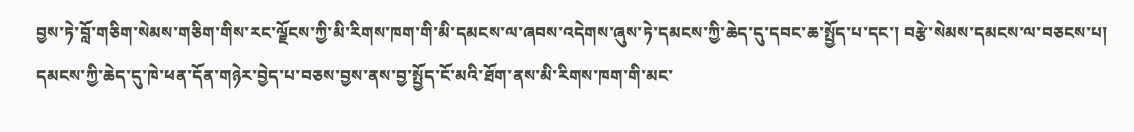བྱས་ཏེ་བློ་གཅིག་སེམས་གཅིག་གིས་རང་ལྗོངས་ཀྱི་མི་རིགས་ཁག་གི་མི་དམངས་ལ་ཞབས་འདེགས་ཞུས་ཏེ་དམངས་ཀྱི་ཆེད་དུ་དབང་ཆ་སྤྱོད་པ་དང་། བརྩེ་སེམས་དམངས་ལ་བཅངས་པ། དམངས་ཀྱི་ཆེད་དུ་ཁེ་ཕན་དོན་གཉེར་བྱེད་པ་བཅས་བྱས་ནས་བྱ་སྤྱོད་ངོ་མའི་ཐོག་ནས་མི་རིགས་ཁག་གི་མང་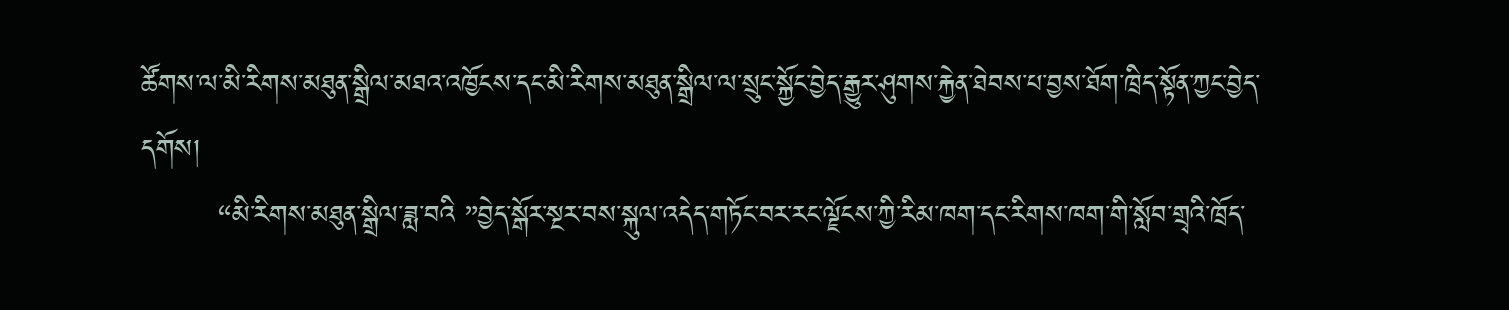ཚོགས་ལ་མི་རིགས་མཐུན་སྒྲིལ་མཐའ་འཁྱོངས་དང་མི་རིགས་མཐུན་སྒྲིལ་ལ་སྲུང་སྐྱོང་བྱེད་རྒྱུར་ཤུགས་རྐྱེན་ཐེབས་པ་བྱས་ཐོག་ཁྲིད་སྟོན་ཀྱང་བྱེད་དགོས།
        “མི་རིགས་མཐུན་སྒྲིལ་ཟླ་བའི ”བྱེད་སྒོར་སྔར་བས་སྐུལ་འདེད་གཏོང་བར་རང་ལྗོངས་ཀྱི་རིམ་ཁག་དང་རིགས་ཁག་གི་སློབ་གྲྭའི་ཁྲོད་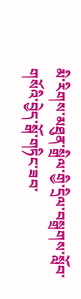མི་རིགས་མཐུན་སྒྲིལ་གྱི་དྲིལ་བསྒྲགས་སློབ་གསོའི་བྱེད་སྒོ་གཏིང་ཟབ་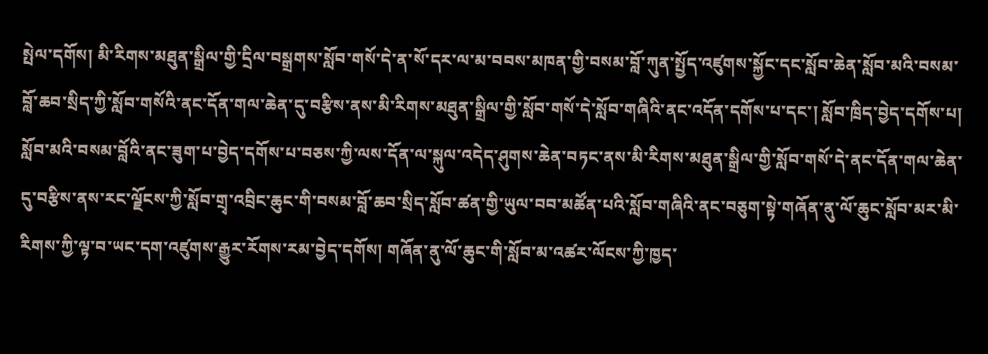སྤེལ་དགོས། མི་རིགས་མཐུན་སྒྲིལ་གྱི་དྲིལ་བསྒྲགས་སློབ་གསོ་དེ་ན་སོ་དར་ལ་མ་བབས་མཁན་གྱི་བསམ་བློ་ཀུན་སྤྱོད་འཛུགས་སྐྱོང་དང་སློབ་ཆེན་སློབ་མའི་བསམ་བློ་ཆབ་སྲིད་ཀྱི་སློབ་གསོའི་ནང་དོན་གལ་ཆེན་དུ་བརྩིས་ནས་མི་རིགས་མཐུན་སྒྲིལ་གྱི་སློབ་གསོ་དེ་སློབ་གཞིའི་ནང་འདོན་དགོས་པ་དང་། སློབ་ཁྲིད་བྱེད་དགོས་པ། སློབ་མའི་བསམ་བློའི་ནང་ཟུག་པ་བྱེད་དགོས་པ་བཅས་ཀྱི་ལས་དོན་ལ་སྐུལ་འདེད་ཤུགས་ཆེན་བཏང་ནས་མི་རིགས་མཐུན་སྒྲིལ་གྱི་སློབ་གསོ་དེ་ནང་དོན་གལ་ཆེན་དུ་བརྩིས་ནས་རང་ལྗོངས་ཀྱི་སློབ་གྲྭ་འབྲིང་ཆུང་གི་བསམ་བློ་ཆབ་སྲིད་སློབ་ཚན་གྱི་ཡུལ་བབ་མཚོན་པའི་སློབ་གཞིའི་ནང་བཅུག་སྟེ་གཞོན་ནུ་ལོ་ཆུང་སློབ་མར་མི་རིགས་ཀྱི་ལྟ་བ་ཡང་དག་འཛུགས་རྒྱུར་རོགས་རམ་བྱེད་དགོས། གཞོན་ནུ་ལོ་ཆུང་གི་སློབ་མ་འཚར་ལོངས་ཀྱི་ཁྱད་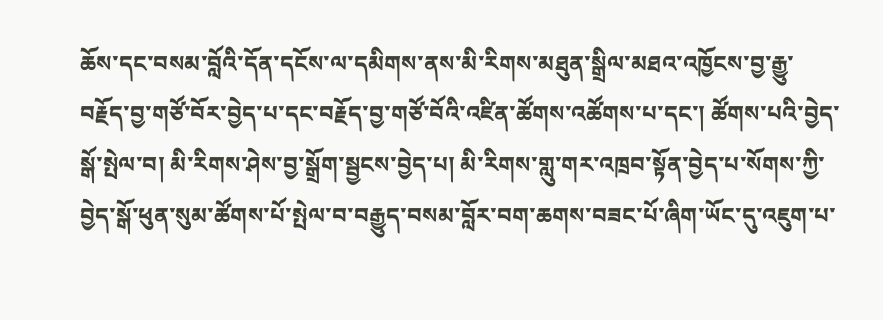ཆོས་དང་བསམ་བློའི་དོན་དངོས་ལ་དམིགས་ནས་མི་རིགས་མཐུན་སྒྲིལ་མཐའ་འཁྱོངས་བྱ་རྒྱུ་བརྗོད་བྱ་གཙོ་བོར་བྱེད་པ་དང་བརྗོད་བྱ་གཙོ་བོའི་འཛིན་ཚོགས་འཚོགས་པ་དང་། ཚོགས་པའི་བྱེད་སྒོ་སྤེལ་བ། མི་རིགས་ཤེས་བྱ་སྒྲོག་སྦྱངས་བྱེད་པ། མི་རིགས་གླུ་གར་འཁྲབ་སྟོན་བྱེད་པ་སོགས་ཀྱི་བྱེད་སྒོ་ཕུན་སུམ་ཚོགས་པོ་སྤེལ་བ་བརྒྱུད་བསམ་བློར་བག་ཆགས་བཟང་པོ་ཞིག་ཡོང་དུ་འཇུག་པ་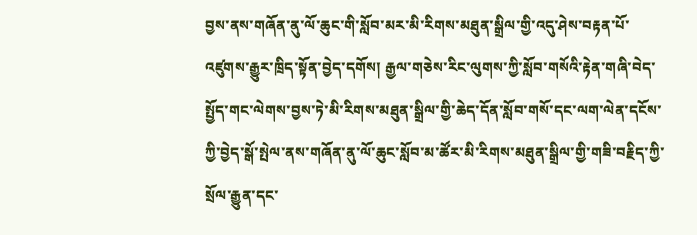བྱས་ནས་གཞོན་ནུ་ལོ་ཆུང་གི་སློབ་མར་མི་རིགས་མཐུན་སྒྲིལ་གྱི་འདུ་ཤེས་བརྟན་པོ་འཛུགས་རྒྱུར་ཁྲིད་སྟོན་བྱེད་དགོས། རྒྱལ་གཅེས་རིང་ལུགས་ཀྱི་སློབ་གསོའི་རྟེན་གཞི་བེད་སྤྱོད་གང་ལེགས་བྱས་ཏེ་མི་རིགས་མཐུན་སྒྲིལ་གྱི་ཆེད་དོན་སློབ་གསོ་དང་ལག་ལེན་དངོས་ཀྱི་བྱེད་སྒོ་སྤེལ་ནས་གཞོན་ནུ་ལོ་ཆུང་སློབ་མ་ཚོར་མི་རིགས་མཐུན་སྒྲིལ་གྱི་གཟི་བརྗིད་ཀྱི་སྲོལ་རྒྱུན་དང་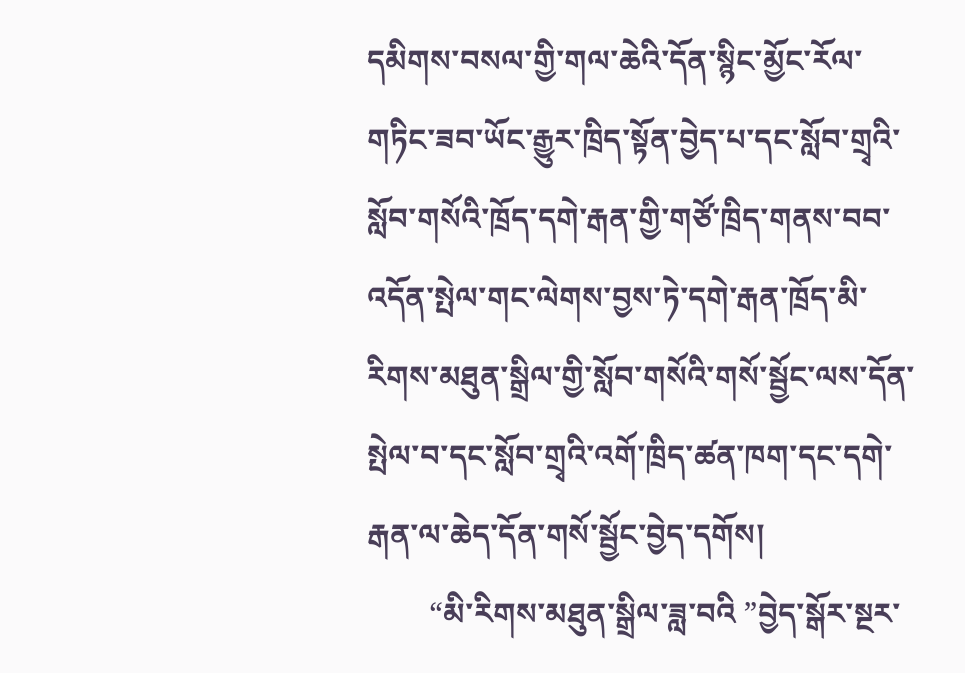དམིགས་བསལ་གྱི་གལ་ཆེའི་དོན་སྙིང་མྱོང་རོལ་གཏིང་ཟབ་ཡོང་རྒྱུར་ཁྲིད་སྟོན་བྱེད་པ་དང་སློབ་གྲྭའི་སློབ་གསོའི་ཁྲོད་དགེ་རྒན་གྱི་གཙོ་ཁྲིད་གནས་བབ་འདོན་སྤེལ་གང་ལེགས་བྱས་ཏེ་དགེ་རྒན་ཁྲོད་མི་རིགས་མཐུན་སྒྲིལ་གྱི་སློབ་གསོའི་གསོ་སྦྱོང་ལས་དོན་སྤེལ་བ་དང་སློབ་གྲྭའི་འགོ་ཁྲིད་ཚན་ཁག་དང་དགེ་རྒན་ལ་ཆེད་དོན་གསོ་སྦྱོང་བྱེད་དགོས།
        “མི་རིགས་མཐུན་སྒྲིལ་ཟླ་བའི ”བྱེད་སྒོར་སྔར་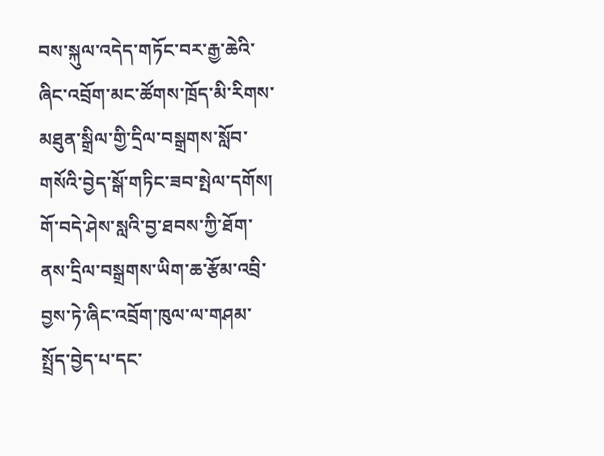བས་སྐུལ་འདེད་གཏོང་བར་རྒྱ་ཆེའི་ཞིང་འབྲོག་མང་ཚོགས་ཁྲོད་མི་རིགས་མཐུན་སྒྲིལ་གྱི་དྲིལ་བསྒྲགས་སློབ་གསོའི་བྱེད་སྒོ་གཏིང་ཟབ་སྤེལ་དགོས། གོ་བདེ་ཤེས་སླའི་བྱ་ཐབས་ཀྱི་ཐོག་ནས་དྲིལ་བསྒྲགས་ཡིག་ཆ་རྩོམ་འབྲི་བྱས་ཏེ་ཞིང་འབྲོག་ཁུལ་ལ་གཤམ་སྤྲོད་བྱེད་པ་དང་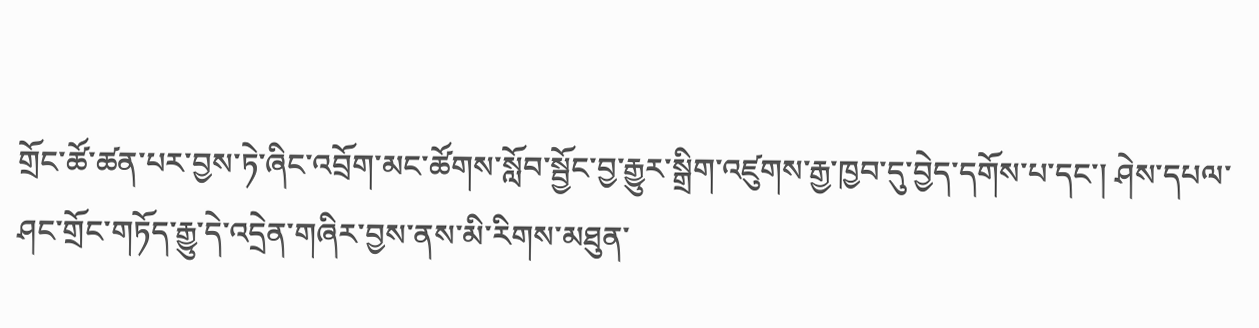གྲོང་ཚོ་ཚན་པར་བྱས་ཏེ་ཞིང་འབྲོག་མང་ཚོགས་སློབ་སྦྱོང་བྱ་རྒྱུར་སྒྲིག་འཛུགས་རྒྱ་ཁྱབ་དུ་བྱེད་དགོས་པ་དང་། ཤེས་དཔལ་ཤང་གྲོང་གཏོད་རྒྱུ་དེ་འདྲེན་གཞིར་བྱས་ནས་མི་རིགས་མཐུན་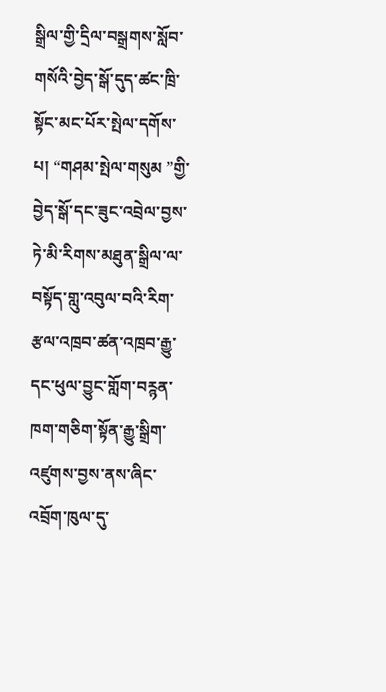སྒྲིལ་གྱི་དྲིལ་བསྒྲགས་སློབ་གསོའི་བྱེད་སྒོ་དུད་ཚང་ཁྲི་སྟོང་མང་པོར་སྤེལ་དགོས་པ། “གཤམ་སྤེལ་གསུམ ”གྱི་བྱེད་སྒོ་དང་ཟུང་འབྲེལ་བྱས་ཏེ་མི་རིགས་མཐུན་སྒྲིལ་ལ་བསྟོད་གླུ་འབུལ་བའི་རིག་རྩལ་འཁྲབ་ཚན་འཁྲབ་རྒྱུ་དང་ཕུལ་བྱུང་གློག་བཪྙན་ཁག་གཅིག་སྟོན་རྒྱུ་སྒྲིག་འཛུགས་བྱས་ནས་ཞིང་འབྲོག་ཁུལ་དུ་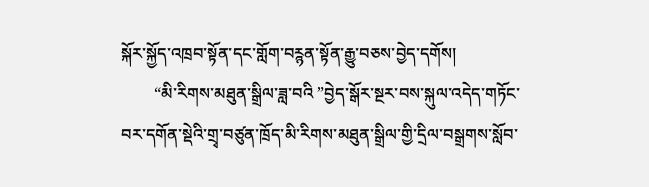སྐོར་སྐྱོད་འཁྲབ་སྟོན་དང་གློག་བཪྙན་སྟོན་རྒྱུ་བཅས་བྱེད་དགོས།
        “མི་རིགས་མཐུན་སྒྲིལ་ཟླ་བའི ”བྱེད་སྒོར་སྔར་བས་སྐུལ་འདེད་གཏོང་བར་དགོན་སྡེའི་གྲྭ་བཙུན་ཁྲོད་མི་རིགས་མཐུན་སྒྲིལ་གྱི་དྲིལ་བསྒྲགས་སློབ་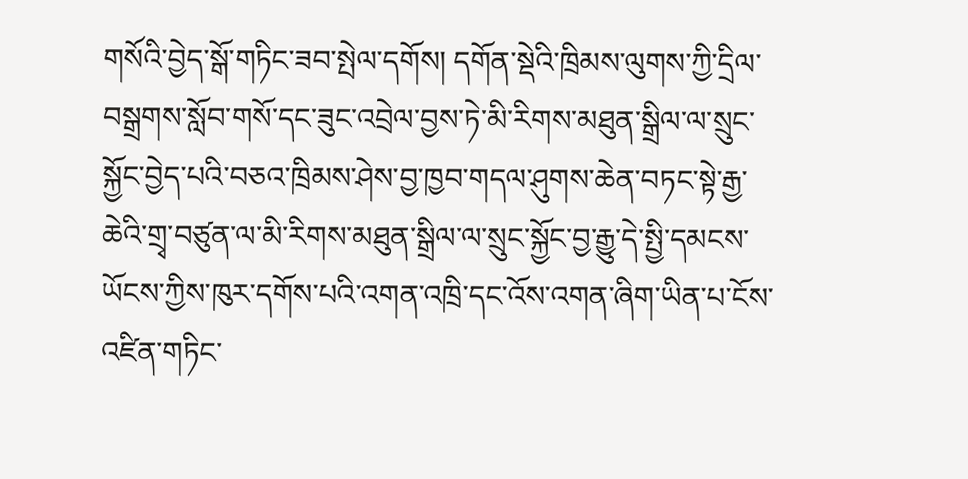གསོའི་བྱེད་སྒོ་གཏིང་ཟབ་སྤེལ་དགོས། དགོན་སྡེའི་ཁྲིམས་ལུགས་ཀྱི་དྲིལ་བསྒྲགས་སློབ་གསོ་དང་ཟུང་འབྲེལ་བྱས་ཏེ་མི་རིགས་མཐུན་སྒྲིལ་ལ་སྲུང་སྐྱོང་བྱེད་པའི་བཅའ་ཁྲིམས་ཤེས་བྱ་ཁྱབ་གདལ་ཤུགས་ཆེན་བཏང་སྟེ་རྒྱ་ཆེའི་གྲྭ་བཙུན་ལ་མི་རིགས་མཐུན་སྒྲིལ་ལ་སྲུང་སྐྱོང་བྱ་རྒྱུ་དེ་སྤྱི་དམངས་ཡོངས་ཀྱིས་ཁུར་དགོས་པའི་འགན་འཁྲི་དང་འོས་འགན་ཞིག་ཡིན་པ་ངོས་འཛིན་གཏིང་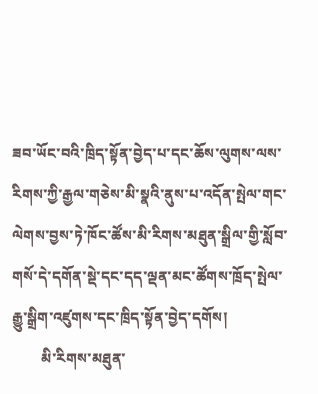ཟབ་ཡོང་བའི་ཁྲིད་སྟོན་བྱེད་པ་དང་ཆོས་ལུགས་ལས་རིགས་ཀྱི་རྒྱལ་གཅེས་མི་སྣའི་ནུས་པ་འདོན་སྤེལ་གང་ལེགས་བྱས་ཏེ་ཁོང་ཚོས་མི་རིགས་མཐུན་སྒྲིལ་གྱི་སློབ་གསོ་དེ་དགོན་སྡེ་དང་དད་ལྡན་མང་ཚོགས་ཁྲོད་སྤེལ་རྒྱུ་སྒྲིག་འཛུགས་དང་ཁྲིད་སྟོན་བྱེད་དགོས།
        མི་རིགས་མཐུན་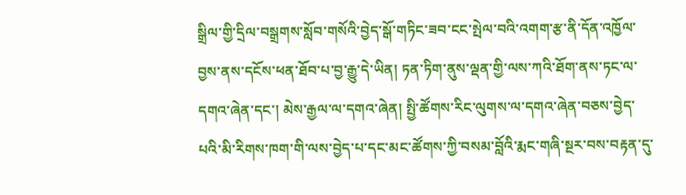སྒྲིལ་གྱི་དྲིལ་བསྒྲགས་སློབ་གསོའི་བྱེད་སྒོ་གཏིང་ཟབ་ངང་སྤེལ་བའི་འགག་རྩ་ནི་དོན་འཁྱོལ་བྱས་ནས་དངོས་ཕན་ཐོབ་པ་བྱ་རྒྱུ་དེ་ཡིན། ཏན་ཏིག་ནུས་ལྡན་གྱི་ལས་ཀའི་ཐོག་ནས་ཏང་ལ་དགའ་ཞེན་དང་། མེས་རྒྱལ་ལ་དགའ་ཞེན། སྤྱི་ཚོགས་རིང་ལུགས་ལ་དགའ་ཞེན་བཅས་བྱེད་པའི་མི་རིགས་ཁག་གི་ལས་བྱེད་པ་དང་མང་ཚོགས་ཀྱི་བསམ་བློའི་རྨང་གཞི་སྔར་བས་བརྟན་དུ་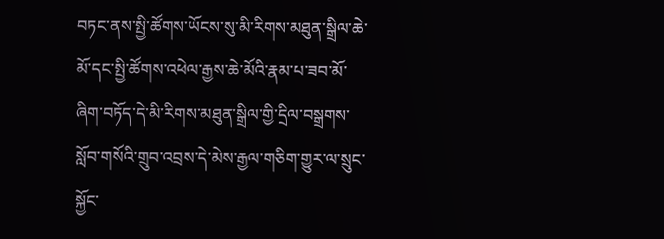བཏང་ནས་སྤྱི་ཚོགས་ཡོངས་སུ་མི་རིགས་མཐུན་སྒྲིལ་ཆེ་མོ་དང་སྤྱི་ཚོགས་འཕེལ་རྒྱས་ཆེ་མོའི་རྣམ་པ་ཟབ་མོ་ཞིག་བཏོད་དེ་མི་རིགས་མཐུན་སྒྲིལ་གྱི་དྲིལ་བསྒྲགས་སློབ་གསོའི་གྲུབ་འབྲས་དེ་མེས་རྒྱལ་གཅིག་གྱུར་ལ་སྲུང་སྐྱོང་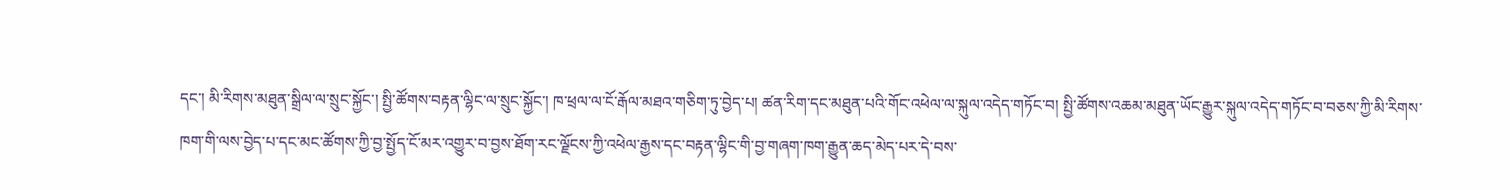དང་། མི་རིགས་མཐུན་སྒྲིལ་ལ་སྲུང་སྐྱོང་། སྤྱི་ཚོགས་བརྟན་ལྷིང་ལ་སྲུང་སྐྱོང་། ཁ་ཕྲལ་ལ་ངོ་རྒོལ་མཐའ་གཅིག་ཏུ་བྱེད་པ། ཚན་རིག་དང་མཐུན་པའི་གོང་འཕེལ་ལ་སྐུལ་འདེད་གཏོང་བ། སྤྱི་ཚོགས་འཆམ་མཐུན་ཡོང་རྒྱུར་སྐུལ་འདེད་གཏོང་བ་བཅས་ཀྱི་མི་རིགས་ཁག་གི་ལས་བྱེད་པ་དང་མང་ཚོགས་ཀྱི་བྱ་སྤྱོད་ངོ་མར་འགྱུར་བ་བྱས་ཐོག་རང་ལྗོངས་ཀྱི་འཕེལ་རྒྱས་དང་བརྟན་ལྷིང་གི་བྱ་གཞག་ཁག་རྒྱུན་ཆད་མེད་པར་དེ་བས་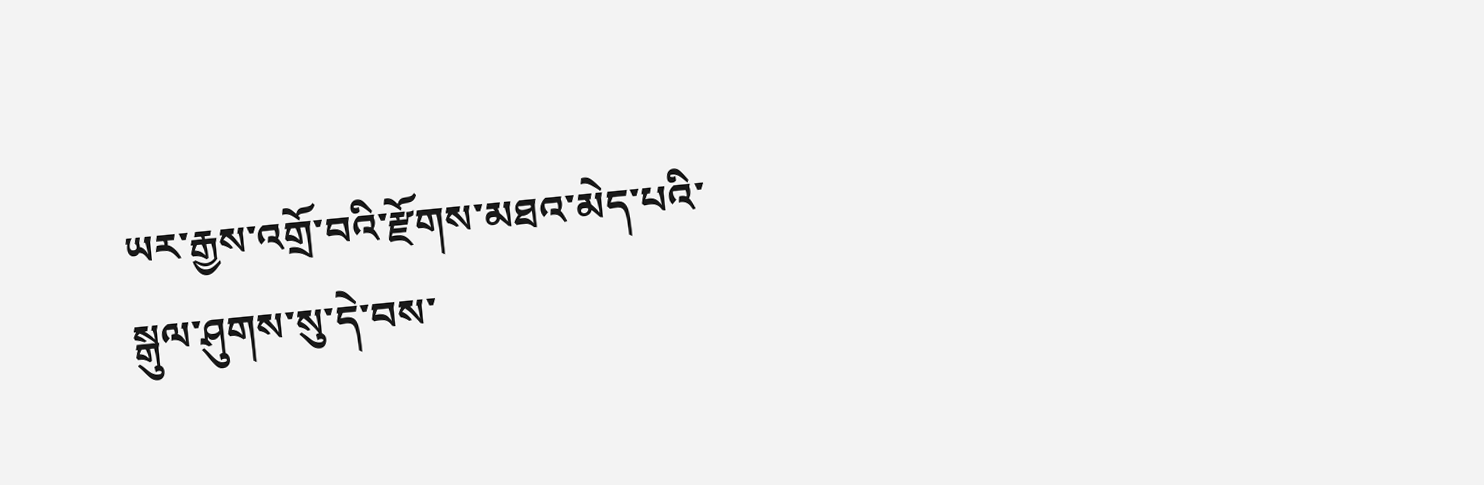ཡར་རྒྱས་འགྲོ་བའི་རྫོགས་མཐའ་མེད་པའི་སྒུལ་ཤུགས་སུ་དེ་བས་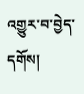འགྱུར་བ་བྱེད་དགོས།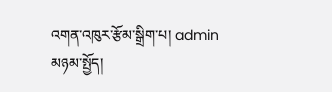འགན་འཁུར་རྩོམ་སྒྲིག་པ། admin
མཉམ་སྤྱོད།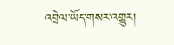འབྲེལ་ཡོད་གསར་འགྱུར།